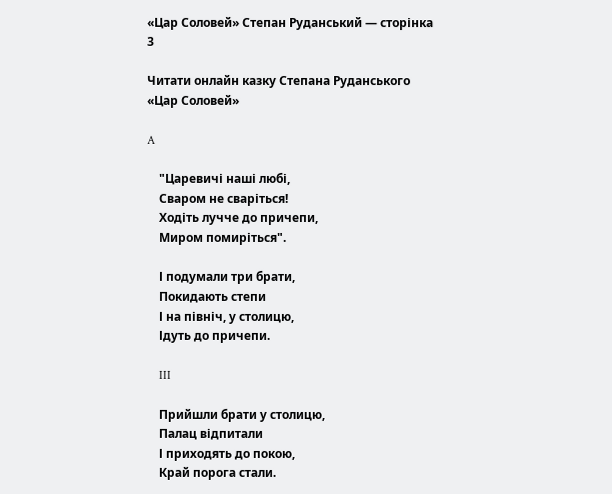«Цар Соловей» Степан Руданський — сторінка 3

Читати онлайн казку Степана Руданського «Цар Соловей»

A

    "Царевичі наші любі,
    Сваром не сваріться!
    Ходіть лучче до причепи,
    Миром помиріться".

    І подумали три брати,
    Покидають степи
    І на північ, у столицю,
    Ідуть до причепи.

    III

    Прийшли брати у столицю,
    Палац відпитали
    І приходять до покою,
    Край порога стали.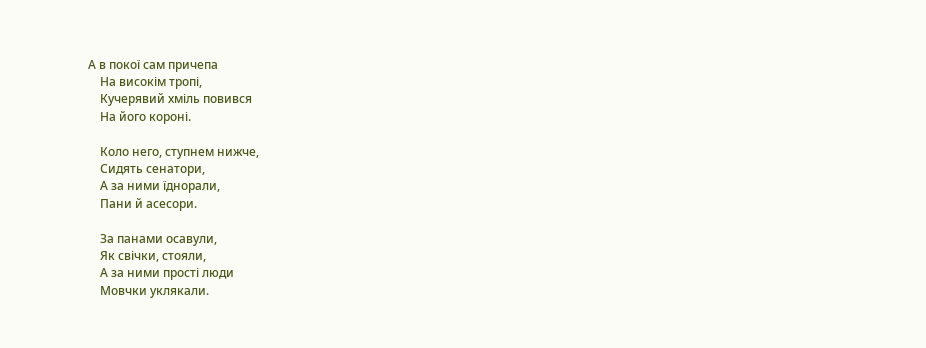А в покої сам причепа
    На високім тропі,
    Кучерявий хміль повився
    На його короні.

    Коло него, ступнем нижче,
    Сидять сенатори,
    А за ними їднорали,
    Пани й асесори.

    За панами осавули,
    Як свічки, стояли,
    А за ними прості люди
    Мовчки уклякали.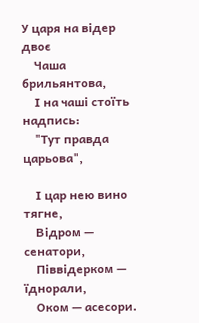У царя на відер двоє
    Чаша брильянтова,
    І на чаші стоїть надпись:
    "Тут правда царьова",

    І цар нею вино тягне,
    Відром — сенатори,
    Піввідерком — їднорали,
    Оком — асесори.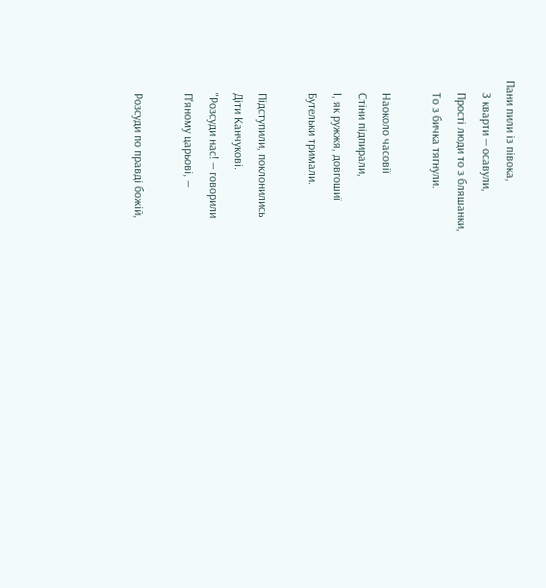Пани пили із півока,
    З кварти — осавули,
    Прості люди то з бляшанки,
    То з бичка тягнули.

    Наоколо часовії
    Стіни підпирали,
    І, як ружжя, довгошиї
    Бутельки тримали.

    Підступили, поклонились
    Діти Канчукові.
    "Розсуди нас! — говорили
    П'яному царьові, —

    Розсуди по правді божій,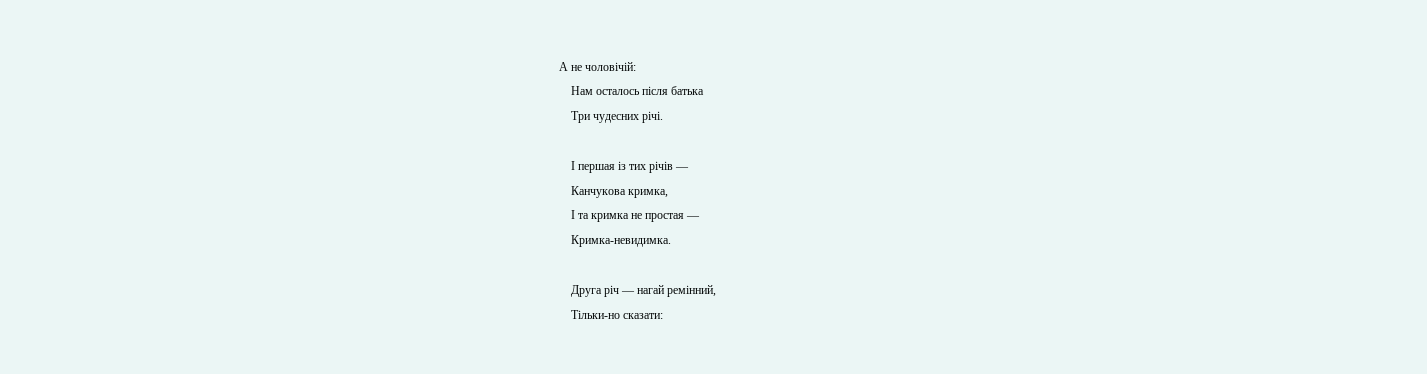А не чоловічій:
    Нам осталось після батька
    Три чудесних річі.

    І першая із тих річів —
    Канчукова кримка,
    І та кримка не простая —
    Кримка-невидимка.

    Друга річ — нагай ремінний,
    Тільки-но сказати: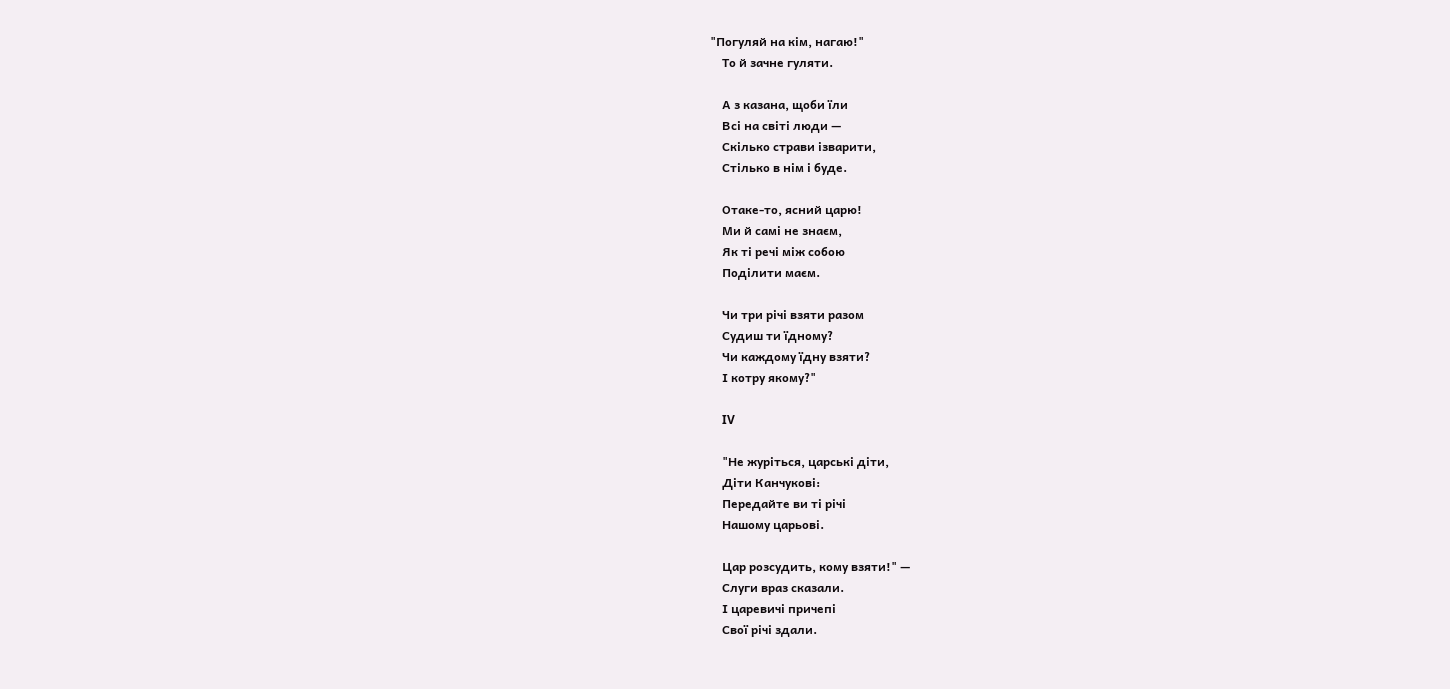"Погуляй на кім, нагаю!"
    То й зачне гуляти.

    А з казана, щоби їли
    Всі на світі люди —
    Скілько страви ізварити,
    Стілько в нім і буде.

    Отаке-то, ясний царю!
    Ми й самі не знаєм,
    Як ті речі між собою
    Поділити маєм.

    Чи три річі взяти разом
    Судиш ти їдному?
    Чи каждому їдну взяти?
    І котру якому?"

    IV

    "Не журіться, царські діти,
    Діти Канчукові:
    Передайте ви ті річі
    Нашому царьові.

    Цар розсудить, кому взяти!" —
    Слуги враз сказали.
    І царевичі причепі
    Свої річі здали.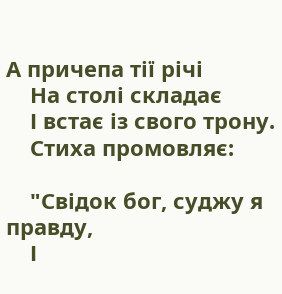А причепа тії річі
    На столі складає
    І встає із свого трону.
    Стиха промовляє:

    "Свідок бог, суджу я правду,
    І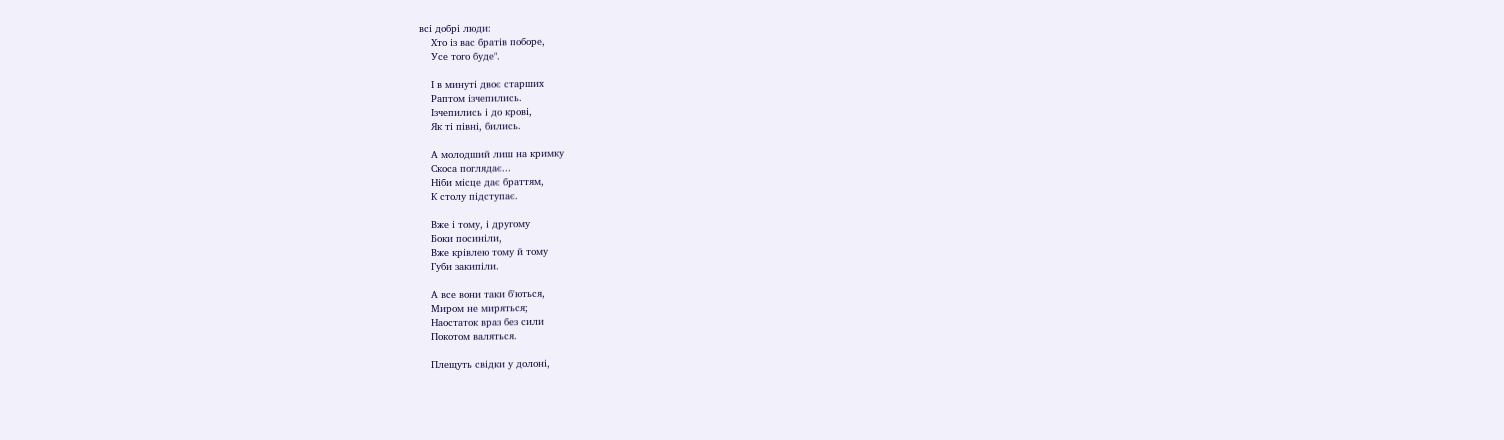всі добрі люди:
    Хто із вас братів поборе,
    Усе того буде".

    І в минуті двоє старших
    Раптом ізчепились.
    Ізчепились і до крові,
    Як ті півні, бились.

    А молодший лиш на кримку
    Скоса поглядає...
    Ніби місце дає браттям,
    К столу підступає.

    Вже і тому, і другому
    Боки посиніли,
    Вже крівлею тому й тому
    Губи закипіли.

    А все вони таки б'ються,
    Миром не миряться;
    Наостаток враз без сили
    Покотом валяться.

    Плещуть свідки у долоні,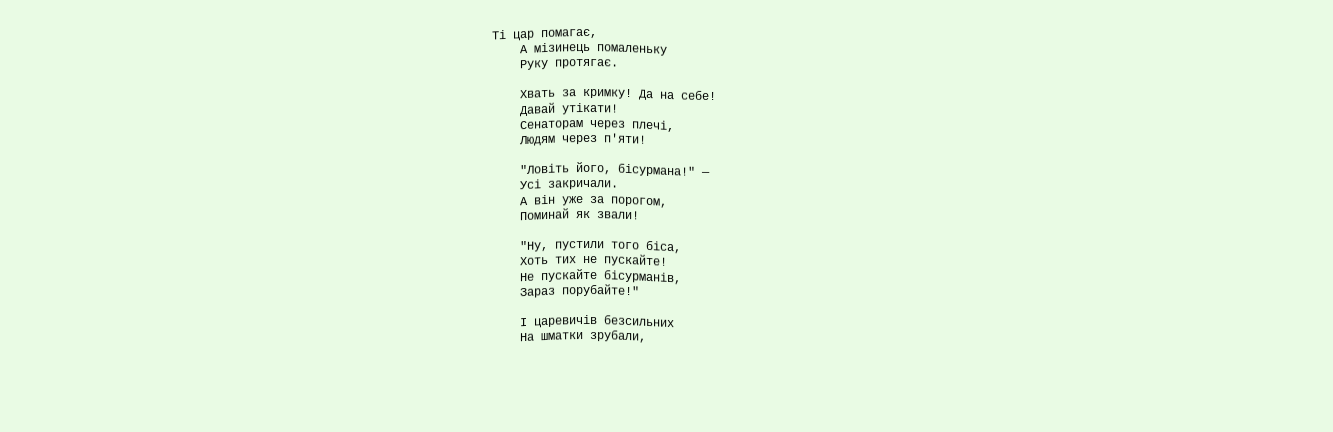Ті цар помагає,
    А мізинець помаленьку
    Руку протягає.

    Хвать за кримку! Да на себе!
    Давай утікати!
    Сенаторам через плечі,
    Людям через п'яти!

    "Ловіть його, бісурмана!" —
    Усі закричали.
    А він уже за порогом,
    Поминай як звали!

    "Ну, пустили того біса,
    Хоть тих не пускайте!
    Не пускайте бісурманів,
    Зараз порубайте!"

    І царевичів безсильних
    На шматки зрубали,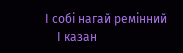І собі нагай ремінний
    І казан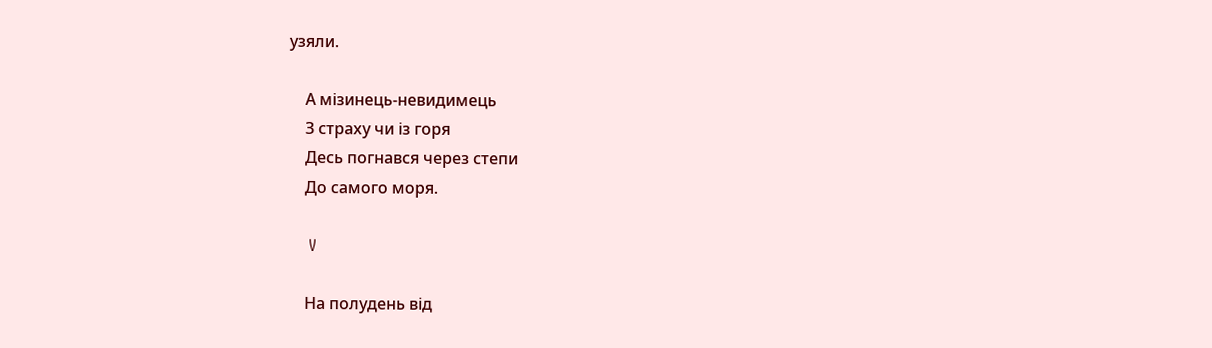узяли.

    А мізинець-невидимець
    З страху чи із горя
    Десь погнався через степи
    До самого моря.

    V

    На полудень від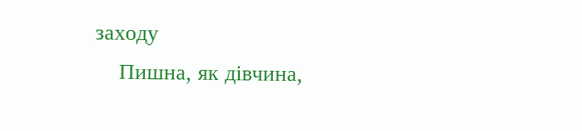заходу
    Пишна, як дівчина,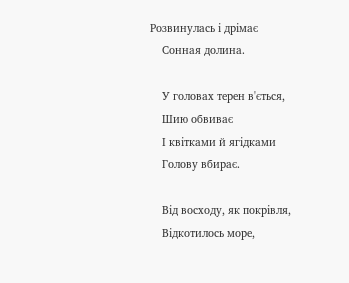Розвинулась і дрімає
    Сонная долина.

    У головах терен в'ється,
    Шию обвиває
    І квітками й ягідками
    Голову вбирає.

    Від восходу, як покрівля,
    Відкотилось море,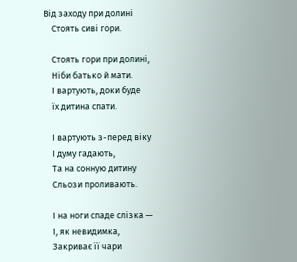Від заходу при долині
    Стоять сиві гори.

    Стоять гори при долині,
    Ніби батько й мати.
    І вартують, доки буде
    їх дитина спати.

    І вартують з-перед віку
    І думу гадають,
    Та на сонную дитину
    Сльози проливають.

    І на ноги спаде слізка —
    І, як невидимка,
    Закриває її чари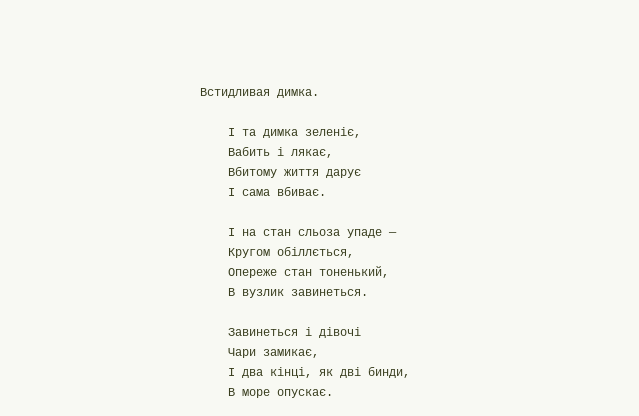Встидливая димка.

    І та димка зеленіє,
    Вабить і лякає,
    Вбитому життя дарує
    І сама вбиває.

    І на стан сльоза упаде —
    Кругом обіллється,
    Опереже стан тоненький,
    В вузлик завинеться.

    Завинеться і дівочі
    Чари замикає,
    І два кінці, як дві бинди,
    В море опускає.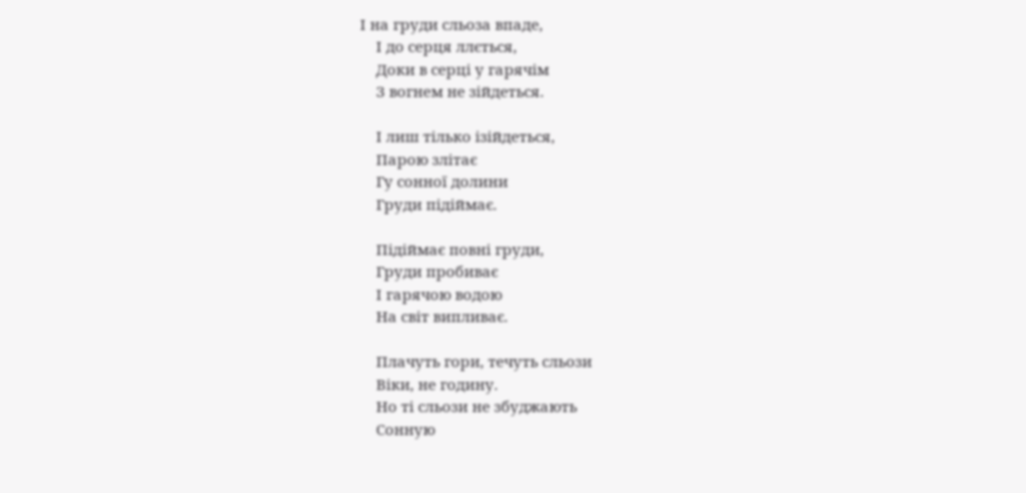І на груди сльоза впаде,
    І до серця ллється,
    Доки в серці у гарячім
    З вогнем не зійдеться.

    І лиш тілько ізійдеться,
    Парою злітає
    Гу сонної долини
    Груди підіймає.

    Підіймає повні груди,
    Груди пробиває
    І гарячою водою
    На світ випливає.

    Плачуть гори, течуть сльози
    Віки, не годину.
    Но ті сльози не збуджають
    Сонную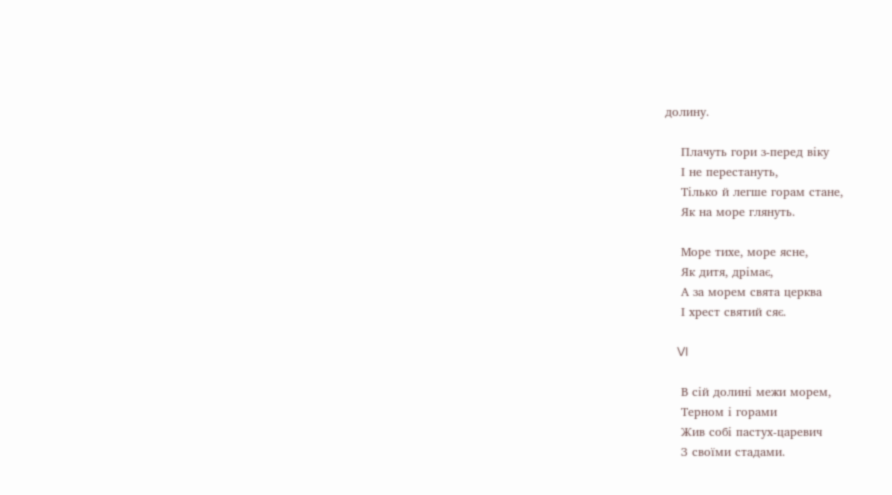долину.

    Плачуть гори з-перед віку
    І не перестануть,
    Тілько й легше горам стане,
    Як на море глянуть.

    Море тихе, море ясне,
    Як дитя, дрімає,
    А за морем свята церква
    І хрест святий сяє.

    VI

    В сій долині межи морем,
    Терном і горами
    Жив собі пастух-царевич
    З своїми стадами.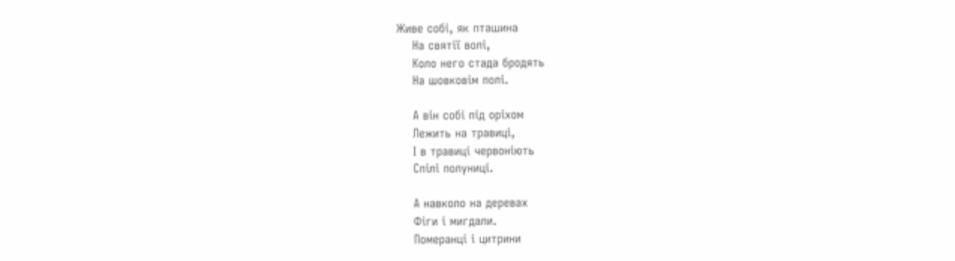Живе собі, як пташина
    На святії волі,
    Коло него стада бродять
    На шовковім полі.

    А він собі під оріхом
    Лежить на травиці,
    І в травиці червоніють
    Спілі полуниці.

    А навколо на деревах
    Фіги і мигдали.
    Померанці і цитрини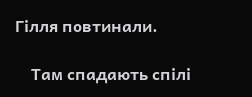Гілля повтинали.

    Там спадають спілі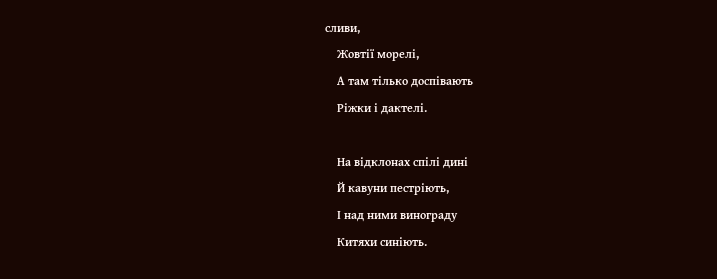сливи,
    Жовтії морелі,
    А там тілько доспівають
    Ріжки і дактелі.

    На відклонах спілі дині
    Й кавуни пестріють,
    І над ними винограду
    Китяхи синіють.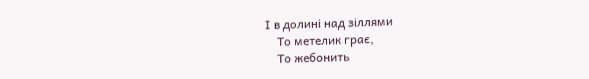І в долині над зіллями
    То метелик грає,
    То жебонить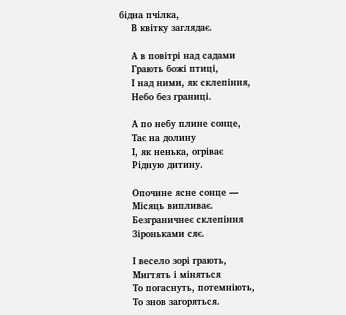бідна пчілка,
    В квітку заглядає.

    А в повітрі над садами
    Грають божі птиці,
    І над ними, як склепіння,
    Небо без границі.

    А по небу плине сонце,
    Тає на долину
    І, як ненька, огріває
    Рідную дитину.

    Опочине ясне сонце —
    Місяць випливає.
    Безграничнеє склепіння
    Зіроньками сяє.

    І весело зорі грають,
    Мигтять і міняться
    То погаснуть, потемніють,
    То знов загоряться.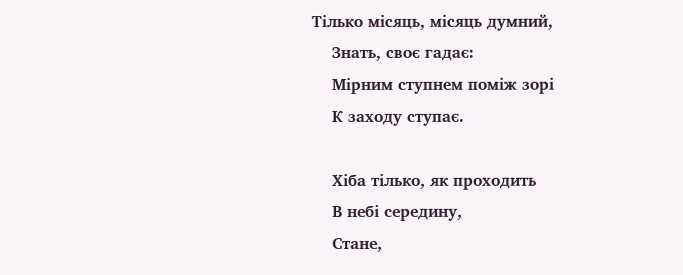Тілько місяць, місяць думний,
    Знать, своє гадає:
    Мірним ступнем поміж зорі
    К заходу ступає.

    Хіба тілько, як проходить
    В небі середину,
    Стане,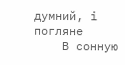думний, і погляне
    В сонную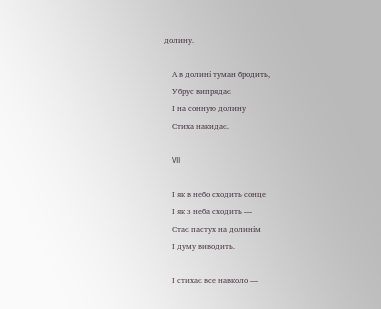долину.

    А в долині туман бродить,
    Убрус випрядає
    І на сонную долину
    Стиха накидає.

    VII

    І як в небо сходить сонце
    І як з неба сходить —
    Стає пастух на долинім
    І думу виводить.

    І стихає все навколо —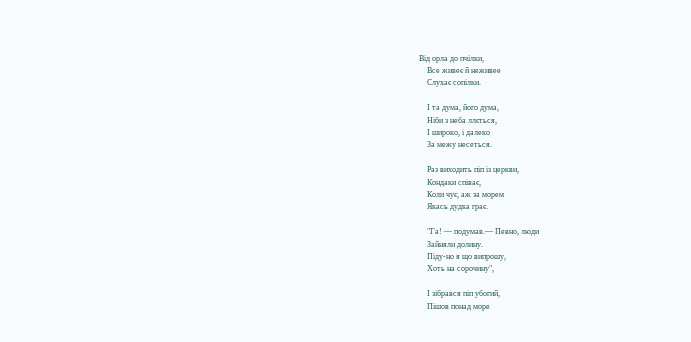Від орла до пчілки,
    Все живеє й неживее
    Слухає сопілки.

    І та дума, його дума,
    Ніби з неба ллється,
    І широко, і далеко
    За межу несеться.

    Раз виходить піп із церкви,
    Кондаки співає,
    Коли чує, аж за морем
    Якась дудка грає.

    "Га! — подумав.— Певно, люди
    Зайняли долину.
    Піду-но я що випрошу,
    Хоть на сорочину",

    І зібрався піп убогий,
    Пішов понад море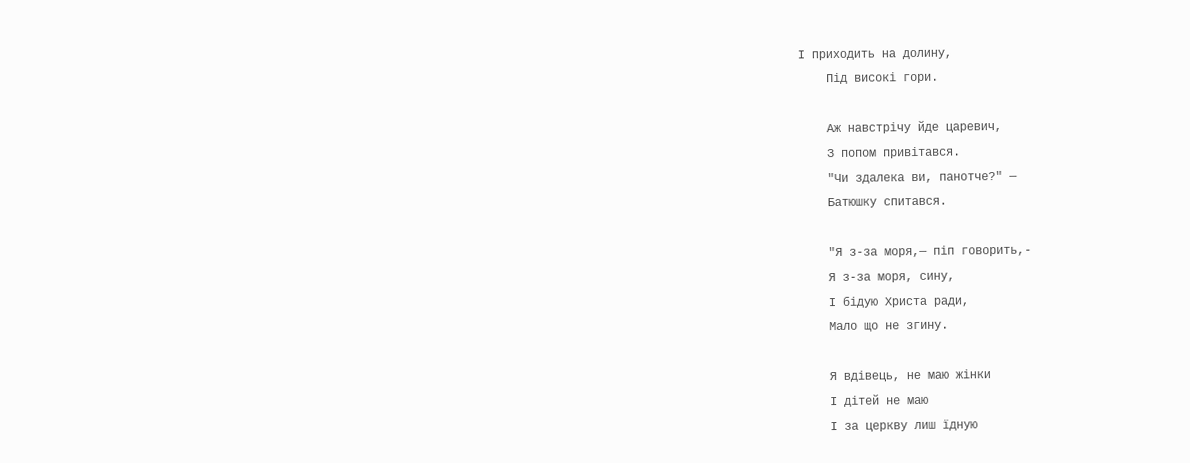І приходить на долину,
    Під високі гори.

    Аж навстрічу йде царевич,
    З попом привітався.
    "Чи здалека ви, панотче?" —
    Батюшку спитався.

    "Я з-за моря,— піп говорить,-
    Я з-за моря, сину,
    І бідую Христа ради,
    Мало що не згину.

    Я вдівець, не маю жінки
    І дітей не маю
    І за церкву лиш їдную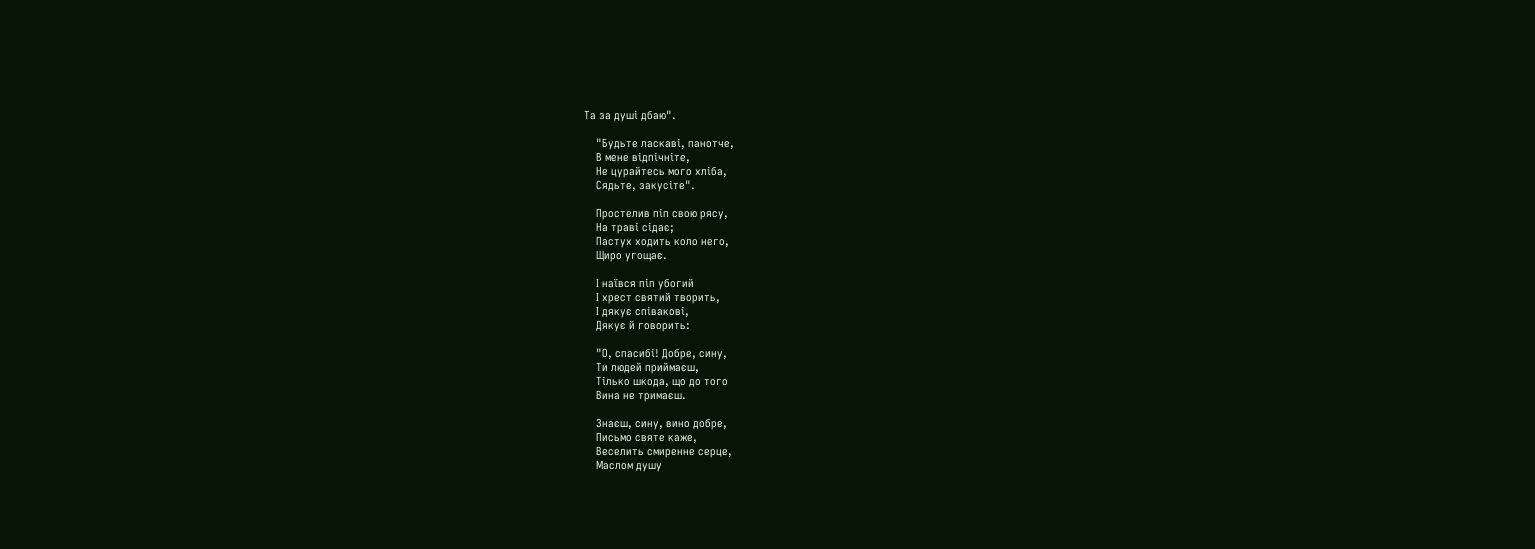Та за душі дбаю".

    "Будьте ласкаві, панотче,
    В мене відпічніте,
    Не цурайтесь мого хліба,
    Сядьте, закусіте".

    Простелив піп свою рясу,
    На траві сідає;
    Пастух ходить коло него,
    Щиро угощає.

    І наївся піп убогий
    І хрест святий творить,
    І дякує співакові,
    Дякує й говорить:

    "О, спасибі! Добре, сину,
    Ти людей приймаєш,
    Тілько шкода, що до того
    Вина не тримаєш.

    Знаєш, сину, вино добре,
    Письмо святе каже,
    Веселить смиренне серце,
    Маслом душу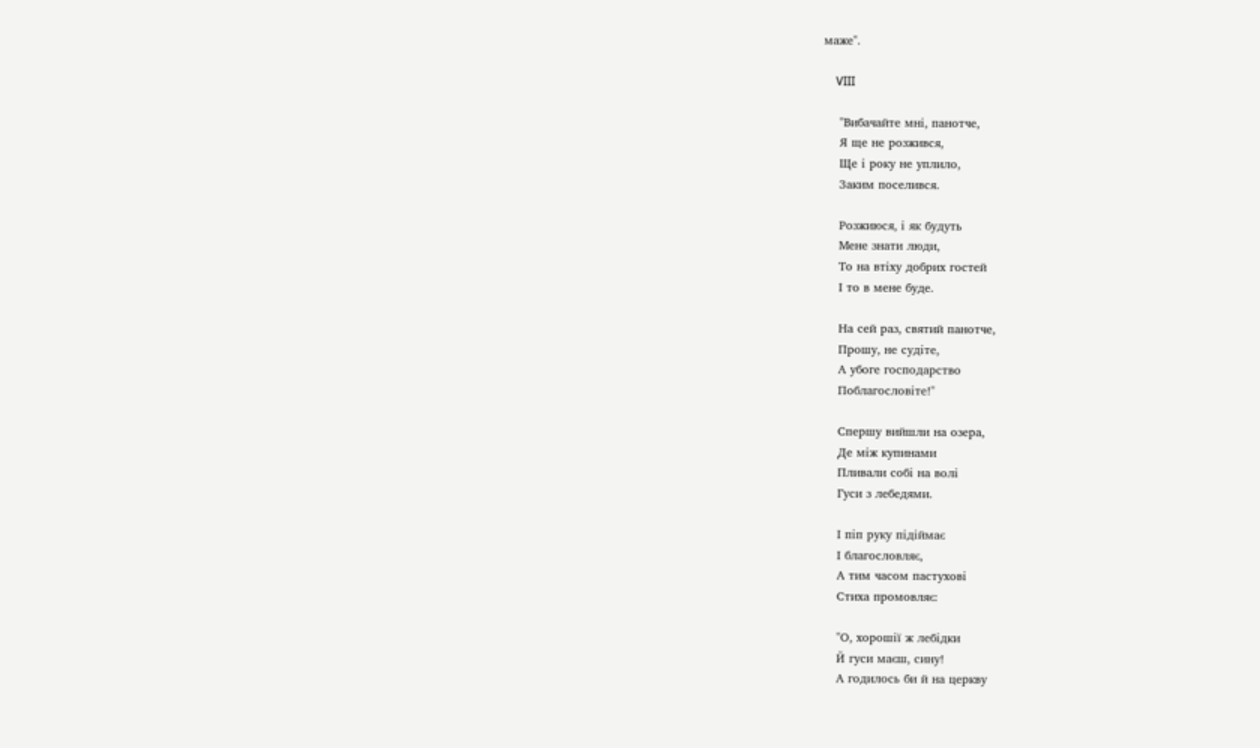маже".

    VIII

    "Вибачайте мні, панотче,
    Я ще не розжився,
    Ще і року не уплило,
    Заким поселився.

    Розжиюся, і як будуть
    Мене знати люди,
    То на втіху добрих гостей
    І то в мене буде.

    На сей раз, святий панотче,
    Прошу, не судіте,
    А убоге господарство
    Поблагословіте!"

    Спершу вийшли на озера,
    Де між купинами
    Пливали собі на волі
    Гуси з лебедями.

    І піп руку підіймає
    І благословляє,
    А тим часом пастухові
    Стиха промовляє:

    "О, хорошії ж лебідки
    Й гуси маєш, сину!
    А годилось би й на церкву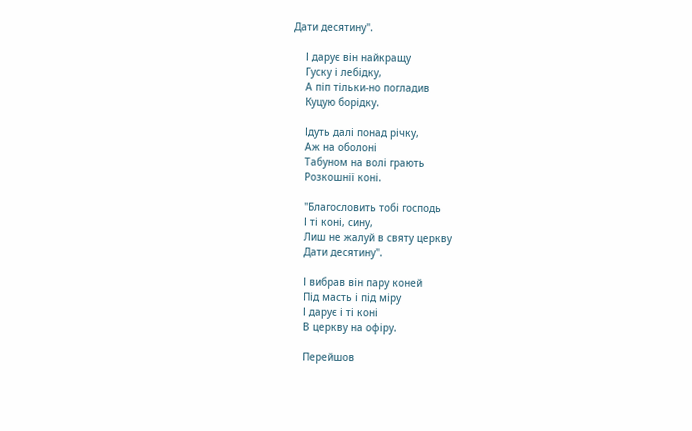Дати десятину".

    І дарує він найкращу
    Гуску і лебідку,
    А піп тільки-но погладив
    Куцую борідку.

    Ідуть далі понад річку,
    Аж на оболоні
    Табуном на волі грають
    Розкошнії коні.

    "Благословить тобі господь
    І ті коні, сину,
    Лиш не жалуй в святу церкву
    Дати десятину".

    І вибрав він пару коней
    Під масть і під міру
    І дарує і ті коні
    В церкву на офіру.

    Перейшов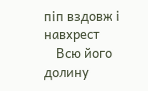піп вздовж і навхрест
    Всю його долину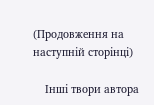(Продовження на наступній сторінці)

    Інші твори автора